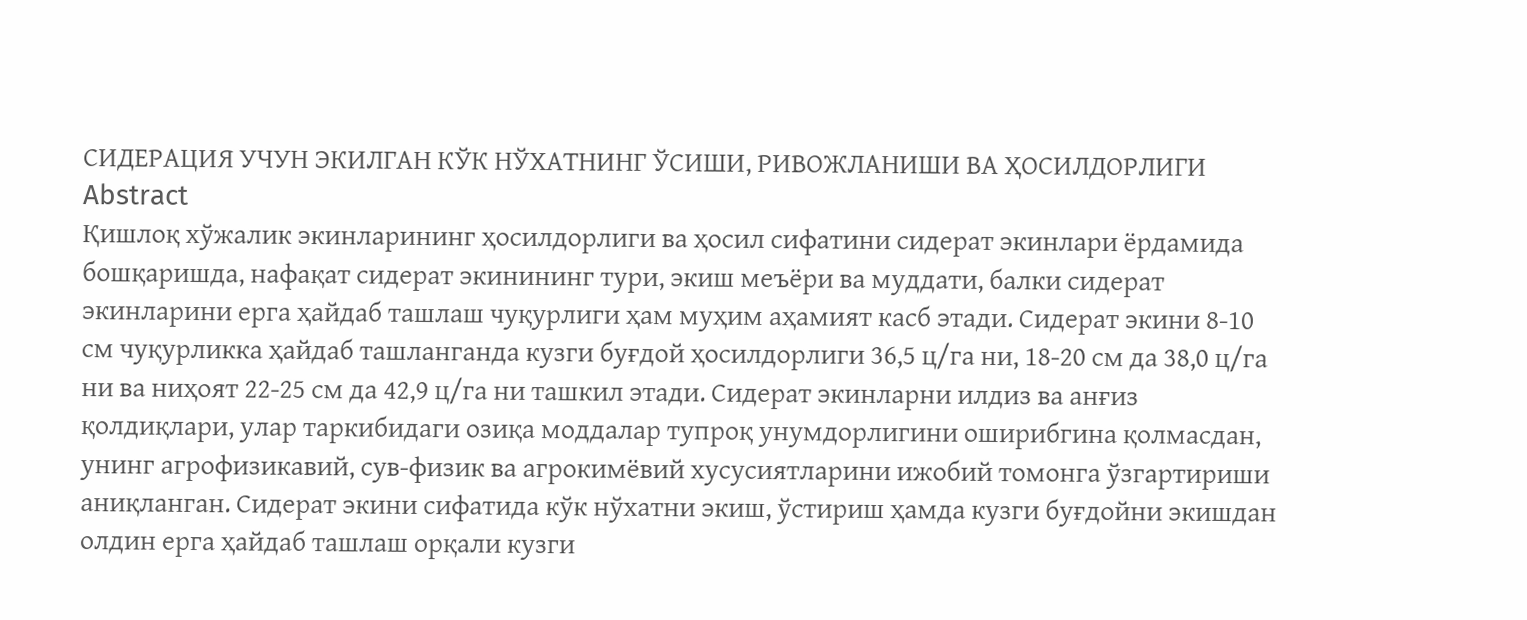СИДЕРАЦИЯ УЧУН ЭКИЛГАН КЎК НЎХАТНИНГ ЎСИШИ, РИВОЖЛАНИШИ ВА ҲОСИЛДОРЛИГИ
Abstract
Қишлоқ хўжалик экинларининг ҳосилдорлиги ва ҳосил сифатини сидерат экинлари ёрдамида бошқаришда, нафақат сидерат экинининг тури, экиш меъёри ва муддати, балки сидерат экинларини ерга ҳайдаб ташлаш чуқурлиги ҳам муҳим аҳамият касб этади. Сидерат экини 8-10 см чуқурликка ҳайдаб ташланганда кузги буғдой ҳосилдорлиги 36,5 ц/га ни, 18-20 см да 38,0 ц/га ни ва ниҳоят 22-25 см да 42,9 ц/га ни ташкил этади. Сидерат экинларни илдиз ва анғиз қолдиқлари, улар таркибидаги озиқа моддалар тупроқ унумдорлигини оширибгина қолмасдан, унинг агрофизикавий, сув-физик ва агрокимёвий хусусиятларини ижобий томонга ўзгартириши аниқланган. Сидерат экини сифатида кўк нўхатни экиш, ўстириш ҳамда кузги буғдойни экишдан олдин ерга ҳайдаб ташлаш орқали кузги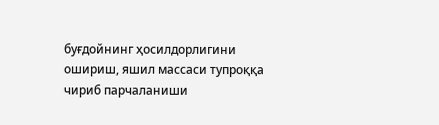буғдойнинг ҳосилдорлигини ошириш, яшил массаси тупроққа чириб парчаланиши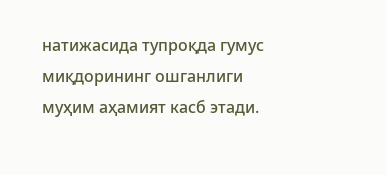натижасида тупроқда гумус миқдорининг ошганлиги муҳим аҳамият касб этади.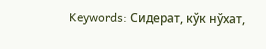Keywords: Сидерат, кўк нўхат,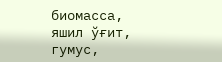биомасса, яшил ўғит, гумус,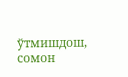ўтмишдош, сомон